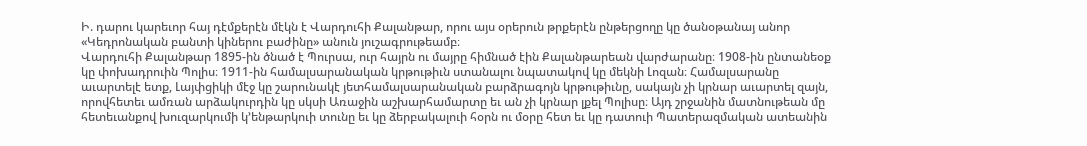Ի. դարու կարեւոր հայ դէմքերէն մէկն է Վարդուհի Քալանթար, որու այս օրերուն թրքերէն ընթերցողը կը ծանօթանայ անոր «Կեդրոնական բանտի կիներու բաժինը» անուն յուշագրութեամբ։
Վարդուհի Քալանթար 1895-ին ծնած է Պուրսա, ուր հայրն ու մայրը հիմնած էին Քալանթարեան վարժարանը։ 1908-ին ընտանեօք կը փոխադրուին Պոլիս։ 1911-ին համալսարանական կրթութիւն ստանալու նպատակով կը մեկնի Լոզան։ Համալսարանը աւարտելէ ետք, Լայփցիկի մէջ կը շարունակէ յետհամալսարանական բարձրագոյն կրթութիւնը, սակայն չի կրնար աւարտել զայն, որովհետեւ ամռան արձակուրդին կը սկսի Առաջին աշխարհամարտը եւ ան չի կրնար լքել Պոլիսը։ Այդ շրջանին մատնութեան մը հետեւանքով խուզարկումի կ՚ենթարկուի տունը եւ կը ձերբակալուի հօրն ու մօրը հետ եւ կը դատուի Պատերազմական ատեանին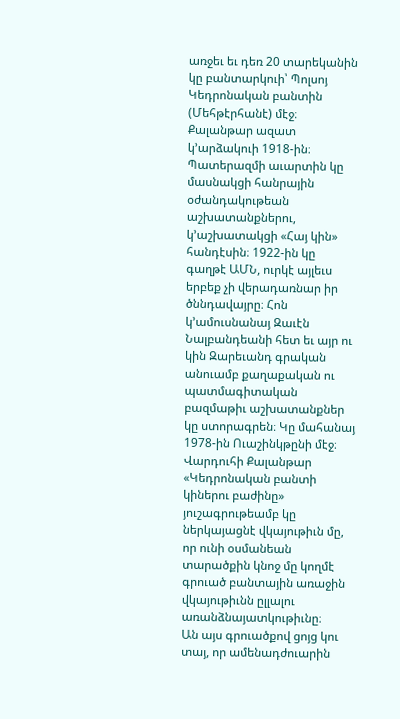առջեւ եւ դեռ 20 տարեկանին կը բանտարկուի՝ Պոլսոյ Կեդրոնական բանտին (Մեհթէրհանէ) մէջ։
Քալանթար ազատ կ՚արձակուի 1918-ին։ Պատերազմի աւարտին կը մասնակցի հանրային օժանդակութեան աշխատանքներու, կ՚աշխատակցի «Հայ կին» հանդէսին։ 1922-ին կը գաղթէ ԱՄՆ, ուրկէ այլեւս երբեք չի վերադառնար իր ծննդավայրը։ Հոն կ՚ամուսնանայ Զաւէն Նալբանդեանի հետ եւ այր ու կին Զարեւանդ գրական անուամբ քաղաքական ու պատմագիտական բազմաթիւ աշխատանքներ կը ստորագրեն։ Կը մահանայ 1978-ին Ուաշինկթընի մէջ։
Վարդուհի Քալանթար «Կեդրոնական բանտի կիներու բաժինը» յուշագրութեամբ կը ներկայացնէ վկայութիւն մը, որ ունի օսմանեան տարածքին կնոջ մը կողմէ գրուած բանտային առաջին վկայութիւնն ըլլալու առանձնայատկութիւնը։
Ան այս գրուածքով ցոյց կու տայ, որ ամենադժուարին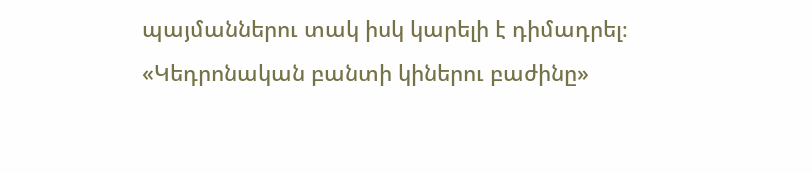պայմաններու տակ իսկ կարելի է դիմադրել։ «Կեդրոնական բանտի կիներու բաժինը»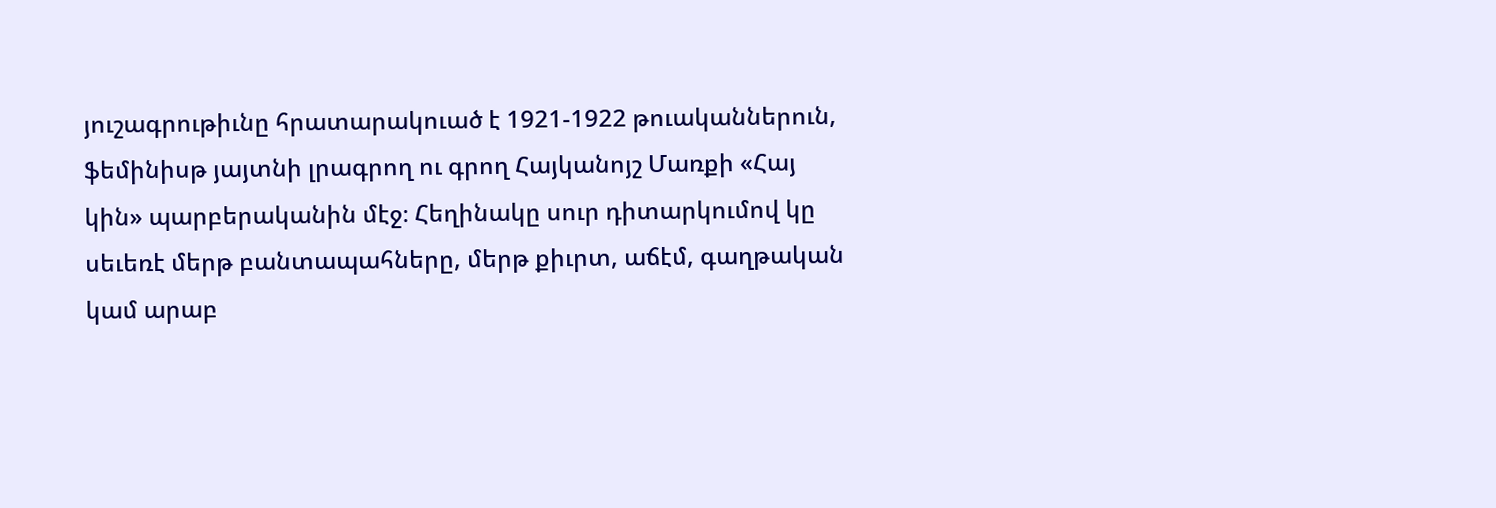յուշագրութիւնը հրատարակուած է 1921-1922 թուականներուն, ֆեմինիսթ յայտնի լրագրող ու գրող Հայկանոյշ Մառքի «Հայ կին» պարբերականին մէջ։ Հեղինակը սուր դիտարկումով կը սեւեռէ մերթ բանտապահները, մերթ քիւրտ, աճէմ, գաղթական կամ արաբ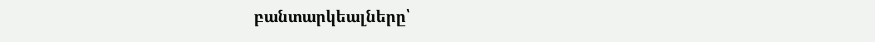բանտարկեալները՝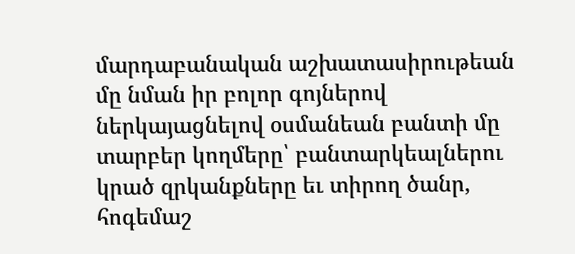մարդաբանական աշխատասիրութեան մը նման իր բոլոր գոյներով ներկայացնելով օսմանեան բանտի մը տարբեր կողմերը՝ բանտարկեալներու կրած զրկանքները եւ տիրող ծանր, հոգեմաշ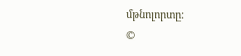մթնոլորտը։
©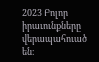2023 Բոլոր իրաւունքները վերապահուած են։